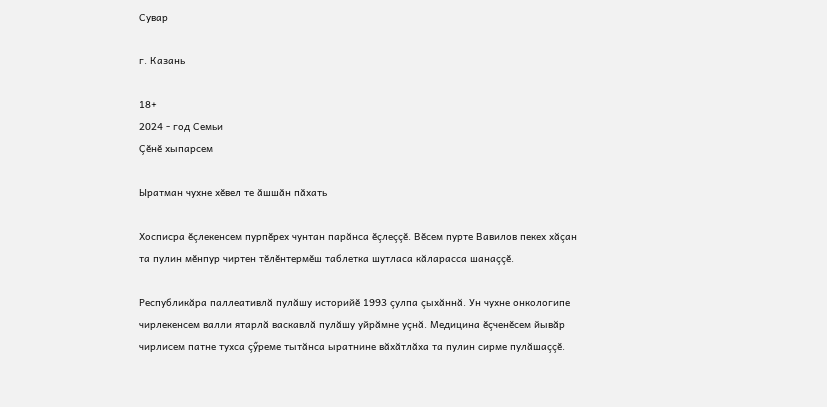Сувар

г. Казань

18+
2024 - год Семьи
Çӗнӗ хыпарсем

Ыратман чухне хӗвел те ӑшшӑн пӑхать

Хосписра ӗçлекенсем пурпӗрех чунтан парăнса ӗçлеççӗ. Вӗсем пурте Вавилов пекех хăçан та пулин мӗнпур чиртен тӗлӗнтермӗш таблетка шутласа кăларасса шанаççӗ.

Республикăра паллеативлă пулăшу историйӗ 1993 çулпа çыхăннă. Ун чухне онкологипе чирлекенсем валли ятарлă васкавлă пулăшу уйрăмне уçнă. Медицина ӗçченӗсем йывăр чирлисем патне тухса çӳреме тытăнса ыратнине вăхăтлăха та пулин сирме пулăшаççӗ.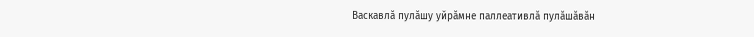Васкавлă пулăшу уйрăмне паллеативлă пулăшăвăн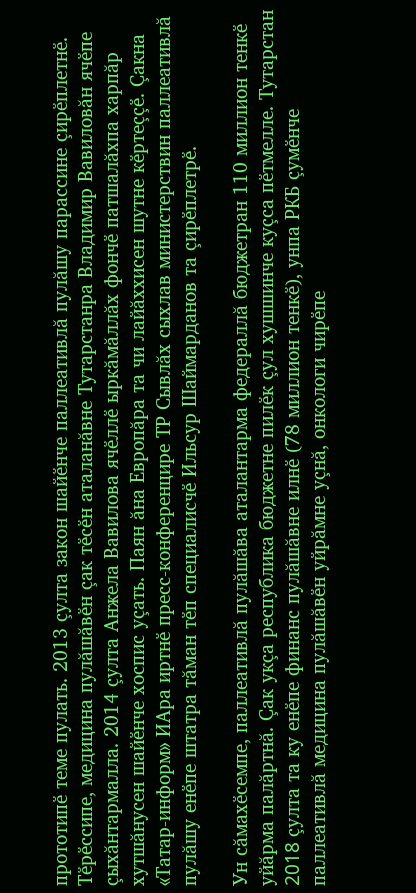прототипӗ теме пулать. 2013 çулта закон шайӗнче паллеативлă пулăшу парассине çирӗплетнӗ. Тӗрӗссипе, медицина пулăшăвӗн çак тӗсӗн аталанăвне Тутарстанра Владимир Вавиловăн ячӗпе çыхăнтармалла. 2014 çулта Анжела Вавилова ячӗллӗ ыркăмăллăх фончӗ патшалăхпа харпăр хутшăнусен шайӗнче хоспис уçать. Паян ăна Европăра та чи лайăххисен шутне кӗртеççӗ. Çакна «Татар-информ» ИАра иртнӗ пресс-конференцире ТР Сывлăх сыхлав министерствин паллеативлă пулăшу енӗпе штатра тăман тӗп специалисчӗ Ильсур Шаймарданов та çирӗплетрӗ.

Ун сăмахӗсемпе, паллеативлă пулăшăва аталантарма федераллă бюджетран 110 миллион тенкӗ уйăрма палăртнă. Çак укçа республика бюджетне пилӗк çул хушшинче куçса пӗтмелле. Тутарстан 2018 çулта та ку енӗпе финанс пулăшăвне илнӗ (78 миллион тенкӗ), унпа РКБ çумӗнче паллеативлă медицина пулăшăвӗн уйрăмне уçнă, онкологи чирӗпе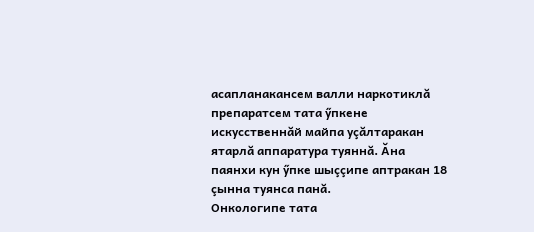асапланакансем валли наркотиклă препаратсем тата ӳпкене искусственнăй майпа уçăлтаракан ятарлă аппаратура туяннă. Ăна паянхи кун ӳпке шыççипе аптракан 18 çынна туянса панă.
Онкологипе тата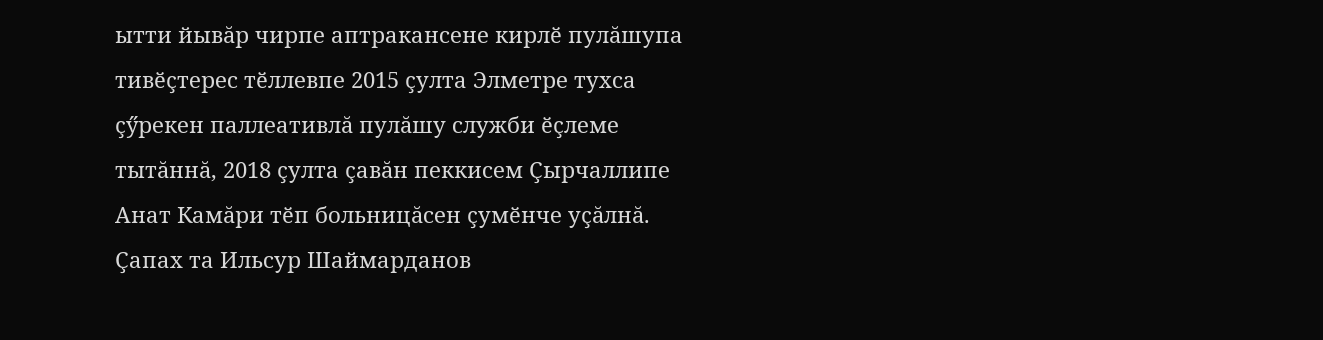ытти йывăр чирпе аптракансене кирлӗ пулăшупа тивӗçтерес тӗллевпе 2015 çулта Элметре тухса çӳрекен паллеативлă пулăшу служби ӗçлеме тытăннă, 2018 çулта çавăн пеккисем Çырчаллипе Анат Камăри тӗп больницăсен çумӗнче уçăлнă. Çапах та Ильсур Шаймарданов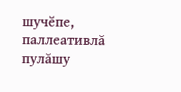шучӗпе, паллеативлă пулăшу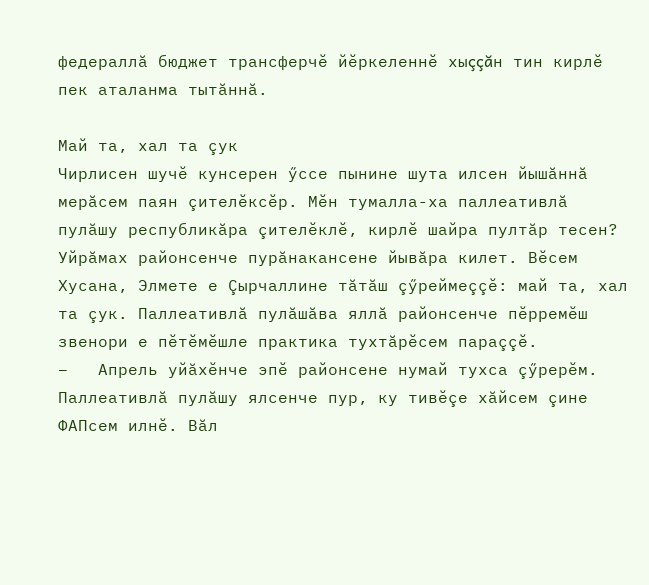федераллă бюджет трансферчӗ йӗркеленнӗ хыççăн тин кирлӗ пек аталанма тытăннă.

Май та, хал та çук
Чирлисен шучӗ кунсерен ӳссе пынине шута илсен йышăннă мерăсем паян çителӗксӗр. Мӗн тумалла-ха паллеативлă пулăшу республикăра çителӗклӗ, кирлӗ шайра пултăр тесен? Уйрăмах районсенче пурăнакансене йывăра килет. Вӗсем Хусана, Элмете е Çырчаллине тăтăш çӳреймеççӗ: май та, хал та çук. Паллеативлă пулăшăва яллă районсенче пӗрремӗш звенори е пӗтӗмӗшле практика тухтăрӗсем параççӗ.
–   Апрель уйăхӗнче эпӗ районсене нумай тухса çӳрерӗм. Паллеативлă пулăшу ялсенче пур, ку тивӗçе хăйсем çине ФАПсем илнӗ. Вăл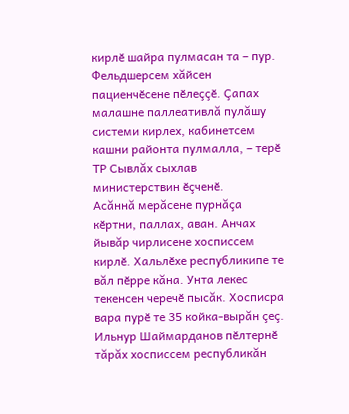кирлӗ шайра пулмасан та – пур. Фельдшерсем хăйсен пациенчӗсене пӗлеççӗ. Çапах малашне паллеативлă пулăшу системи кирлех, кабинетсем кашни районта пулмалла, – терӗ ТР Сывлăх сыхлав министерствин ӗçченӗ.
Асăннă мерăсене пурнăçа кӗртни, паллах, аван. Анчах йывăр чирлисене хосписсем кирлӗ. Хальлӗхе республикипе те вăл пӗрре кăна. Унта лекес текенсен черечӗ пысăк. Хосписра вара пурӗ те 35 койка-вырăн çеç. Ильнур Шаймарданов пӗлтернӗ тăрăх хосписсем республикăн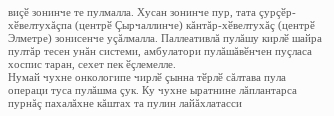виçӗ зонинче те пулмалла. Хусан зонинче пур, тата çурçӗр-хӗвелтухăçпа (центрӗ Çырчаллинче) кăнтăр-хӗвелтухăç (центрӗ Элметре) зонисенче уçăлмалла. Паллеативлă пулăшу кирлӗ шайра пултăр тесен унăн системи, амбулатори пулăшăвӗнчен пуçласа хоспис таран, сехет пек ӗçлемелле.
Нумай чухне онкологипе чирлӗ çынна тӗрлӗ сăлтава пула операци туса пулăшма çук. Ку чухне ыратнине лăплантарса пурнăç пахалăхне кăштах та пулин лайăхлатасси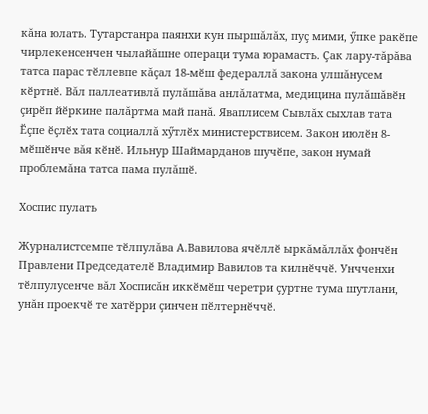кăна юлать. Тутарстанра паянхи кун пыршăлăх, пуç мими, ӳпке ракӗпе чирлекенсенчен чылайăшне операци тума юрамасть. Çак лару-тăрăва татса парас тӗллевпе кăçал 18-мӗш федераллă закона улшăнусем кӗртнӗ. Вăл паллеативлă пулăшăва анлăлатма, медицина пулăшăвӗн çирӗп йӗркине палăртма май панă. Яваплисем Сывлăх сыхлав тата Ӗçпе ӗçлӗх тата социаллă хӳтлӗх министерствисем. Закон июлӗн 8-мӗшӗнче вăя кӗнӗ. Ильнур Шаймарданов шучӗпе, закон нумай проблемăна татса пама пулăшӗ.

Хоспис пулать

Журналистсемпе тӗлпулăва А.Вавилова ячӗллӗ ыркăмăллăх фончӗн Правлени Председателӗ Владимир Вавилов та килнӗччӗ. Унчченхи тӗлпулусенче вăл Хосписăн иккӗмӗш черетри çуртне тума шутлани, унăн проекчӗ те хатӗрри çинчен пӗлтернӗччӗ.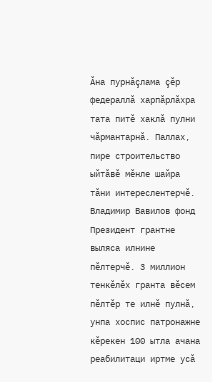Ăна пурнăçлама çӗр федераллă харпăрлăхра тата питӗ хаклă пулни чăрмантарнă. Паллах, пире строительство ыйтăвӗ мӗнле шайра тăни интереслентерчӗ.
Владимир Вавилов фонд Президент грантне выляса илнине пӗлтерчӗ. 3 миллион тенкӗлӗх гранта вӗсем пӗлтӗр те илнӗ пулнă, унпа хоспис патронажне кӗрекен 100 ытла ачана реабилитаци иртме усă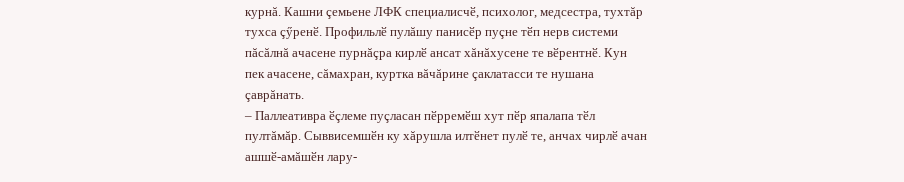курнă. Кашни çемьене ЛФК специалисчӗ, психолог, медсестра, тухтăр тухса çӳренӗ. Профильлӗ пулăшу панисӗр пуçне тӗп нерв системи пăсăлнă ачасене пурнăçра кирлӗ ансат хăнăхусене те вӗрентнӗ. Кун пек ачасене, сăмахран, куртка вăчăрине çаклатасси те нушана çаврăнать.
– Паллеативра ӗçлеме пуçласан пӗрремӗш хут пӗр япалапа тӗл пултăмăр. Сыввисемшӗн ку хăрушла илтӗнет пулӗ те, анчах чирлӗ ачан ашшӗ-амăшӗн лару-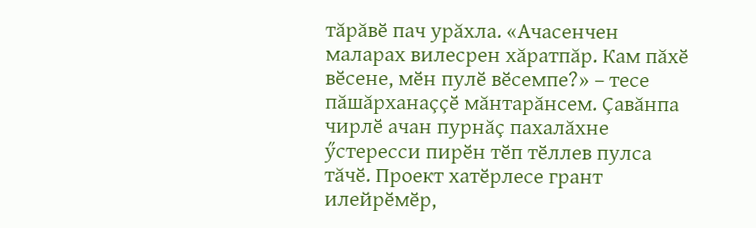тăрăвӗ пач урăхла. «Ачасенчен маларах вилесрен хăратпăр. Кам пăхӗ вӗсене, мӗн пулӗ вӗсемпе?» – тесе пăшăрханаççӗ мăнтарăнсем. Çавăнпа чирлӗ ачан пурнăç пахалăхне ӳстересси пирӗн тӗп тӗллев пулса тăчӗ. Проект хатӗрлесе грант илейрӗмӗр,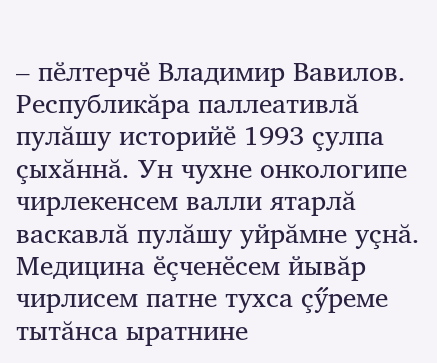– пӗлтерчӗ Владимир Вавилов.
Республикăра паллеативлă пулăшу историйӗ 1993 çулпа çыхăннă. Ун чухне онкологипе чирлекенсем валли ятарлă васкавлă пулăшу уйрăмне уçнă. Медицина ӗçченӗсем йывăр чирлисем патне тухса çӳреме тытăнса ыратнине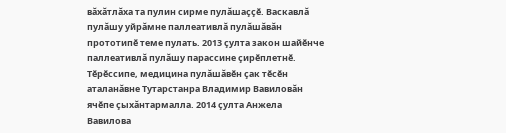вăхăтлăха та пулин сирме пулăшаççӗ. Васкавлă пулăшу уйрăмне паллеативлă пулăшăвăн прототипӗ теме пулать. 2013 çулта закон шайӗнче паллеативлă пулăшу парассине çирӗплетнӗ. Тӗрӗссипе, медицина пулăшăвӗн çак тӗсӗн аталанăвне Тутарстанра Владимир Вавиловăн ячӗпе çыхăнтармалла. 2014 çулта Анжела Вавилова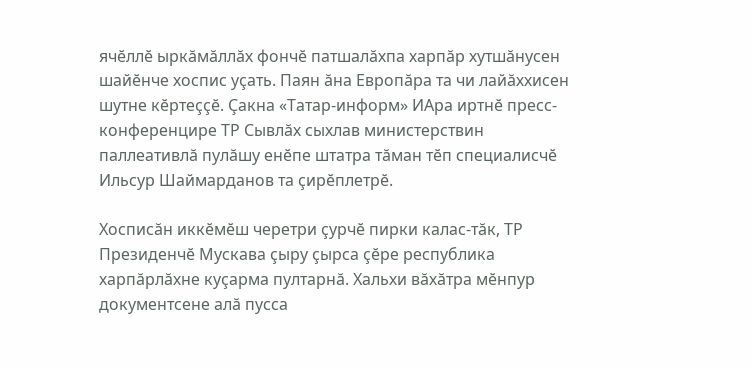ячӗллӗ ыркăмăллăх фончӗ патшалăхпа харпăр хутшăнусен шайӗнче хоспис уçать. Паян ăна Европăра та чи лайăххисен шутне кӗртеççӗ. Çакна «Татар-информ» ИАра иртнӗ пресс-конференцире ТР Сывлăх сыхлав министерствин паллеативлă пулăшу енӗпе штатра тăман тӗп специалисчӗ Ильсур Шаймарданов та çирӗплетрӗ.

Хосписăн иккӗмӗш черетри çурчӗ пирки калас-тăк, ТР Президенчӗ Мускава çыру çырса çӗре республика харпăрлăхне куçарма пултарнă. Хальхи вăхăтра мӗнпур документсене алă пусса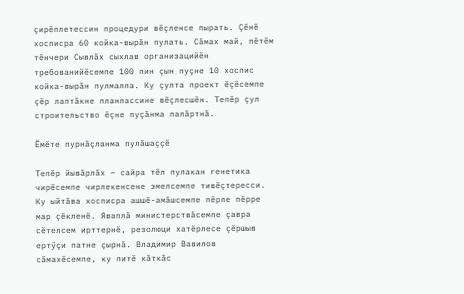çирӗплетессин процедури вӗçленсе пырать. Çӗнӗ хосписра 60 койка-вырăн пулать. Сăмах май, пӗтӗм тӗнчери Сывлăх сыхлав организацийӗн требованийӗсемпе 100 пин çын пуçне 10 хоспис койка-вырăн пулмалла. Ку çулта проект ӗçӗсемпе çӗр лаптăкне планлассине вӗçлесшӗн. Тепӗр çул строительство ӗçне пуçăнма палăртнă.

Ӗмӗте пурнăçланма пулăшаççӗ

Тепӗр йывăрлăх – сайра тӗл пулакан генетика чирӗсемпе чирлекенсене эмелсемпе тивӗçтересси. Ку ыйтăва хосписра ашшӗ-амăшсемпе пӗрле пӗрре мар çӗкленӗ. Яваплă министерствăсемпе çавра сӗтелсем ирттернӗ, резолюци хатӗрлесе çӗршыв ертӳçи патне çырнă. Владимир Вавилов сăмахӗсемпе, ку питӗ кăткăс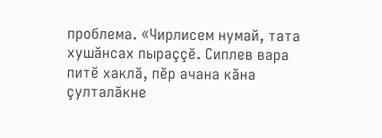проблема. «Чирлисем нумай, тата хушăнсах пыраççӗ. Сиплев вара питӗ хаклă, пӗр ачана кăна çулталăкне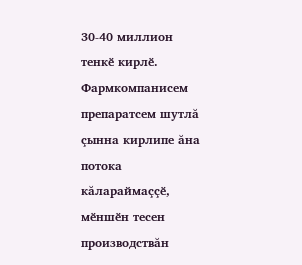30-40 миллион тенкӗ кирлӗ. Фармкомпанисем препаратсем шутлă çынна кирлипе ăна потока кăлараймаççӗ, мӗншӗн тесен производствăн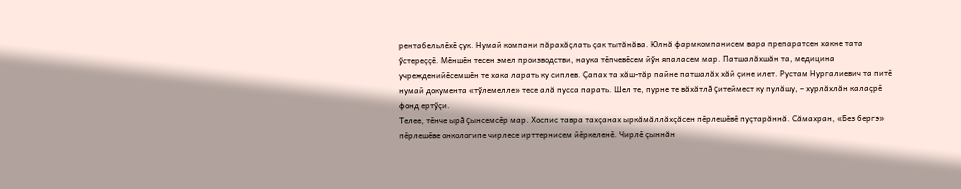рентабельлӗхӗ çук. Нумай компани пăрахăçлать çак тытăнăва. Юлнă фармкомпанисем вара препаратсен хакне тата ӳстереççӗ. Мӗншӗн тесен эмел производстви, наука тӗпчевӗсем йӳн япаласем мар. Патшалăхшăн та, медицина учрежденийӗсемшӗн те хака ларать ку сиплев. Çапах та хăш-тăр пайне патшалăх хăй çине илет. Рустам Нургалиевич та питӗ нумай документа «тӳлемелле» тесе алă пусса парать. Шел те, пурне те вăхăтлă çитеймест ку пулăшу, – хурлăхлăн калаçрӗ фонд ертӳçи.
Телее, тӗнче ырă çынсемсӗр мар. Хоспис тавра тахçанах ыркăмăллăхçăсен пӗрлешӗвӗ пуçтарăннă. Сăмахран, «Без бергэ» пӗрлешӗве онкологипе чирлесе ирттернисем йӗркеленӗ. Чирлӗ çыннăн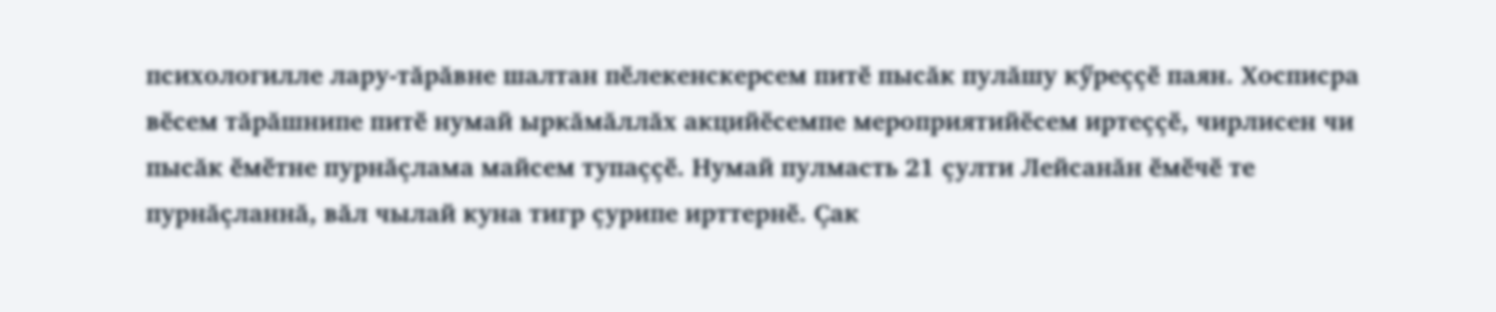психологилле лару-тăрăвне шалтан пӗлекенскерсем питӗ пысăк пулăшу кӳреççӗ паян. Хосписра вӗсем тăрăшнипе питӗ нумай ыркăмăллăх акцийӗсемпе мероприятийӗсем иртеççӗ, чирлисен чи пысăк ӗмӗтне пурнăçлама майсем тупаççӗ. Нумай пулмасть 21 çулти Лейсанăн ӗмӗчӗ те пурнăçланнă, вăл чылай куна тигр çурипе ирттернӗ. Çак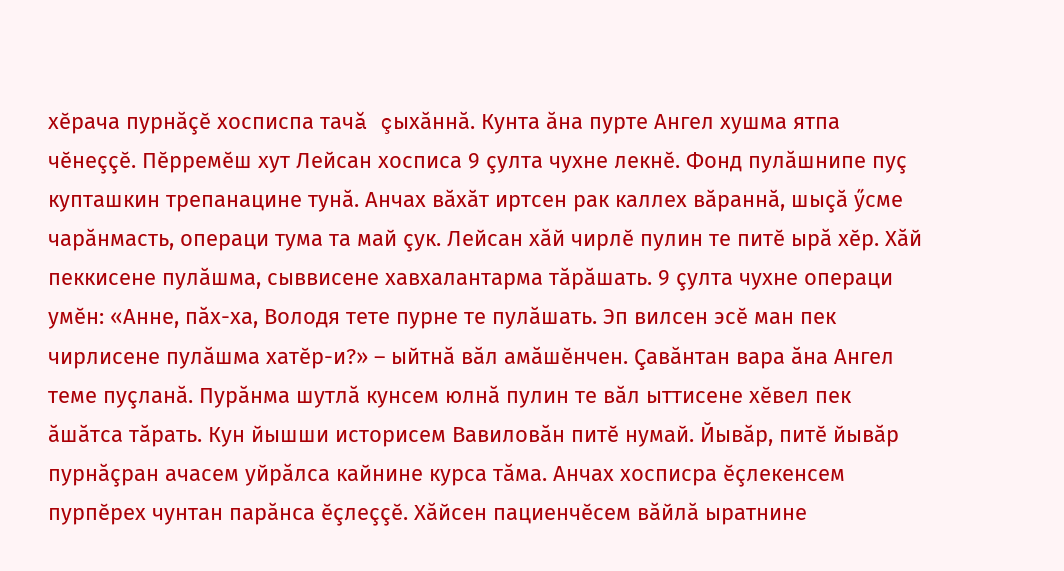хӗрача пурнăçӗ хосписпа тачă çыхăннă. Кунта ăна пурте Ангел хушма ятпа чӗнеççӗ. Пӗрремӗш хут Лейсан хосписа 9 çулта чухне лекнӗ. Фонд пулăшнипе пуç купташкин трепанацине тунă. Анчах вăхăт иртсен рак каллех вăраннă, шыçă ӳсме чарăнмасть, операци тума та май çук. Лейсан хăй чирлӗ пулин те питӗ ырă хӗр. Хăй пеккисене пулăшма, сыввисене хавхалантарма тăрăшать. 9 çулта чухне операци умӗн: «Анне, пăх-ха, Володя тете пурне те пулăшать. Эп вилсен эсӗ ман пек чирлисене пулăшма хатӗр-и?» – ыйтнă вăл амăшӗнчен. Çавăнтан вара ăна Ангел теме пуçланă. Пурăнма шутлă кунсем юлнă пулин те вăл ыттисене хӗвел пек ăшăтса тăрать. Кун йышши историсем Вавиловăн питӗ нумай. Йывăр, питӗ йывăр пурнăçран ачасем уйрăлса кайнине курса тăма. Анчах хосписра ӗçлекенсем пурпӗрех чунтан парăнса ӗçлеççӗ. Хăйсен пациенчӗсем вăйлă ыратнине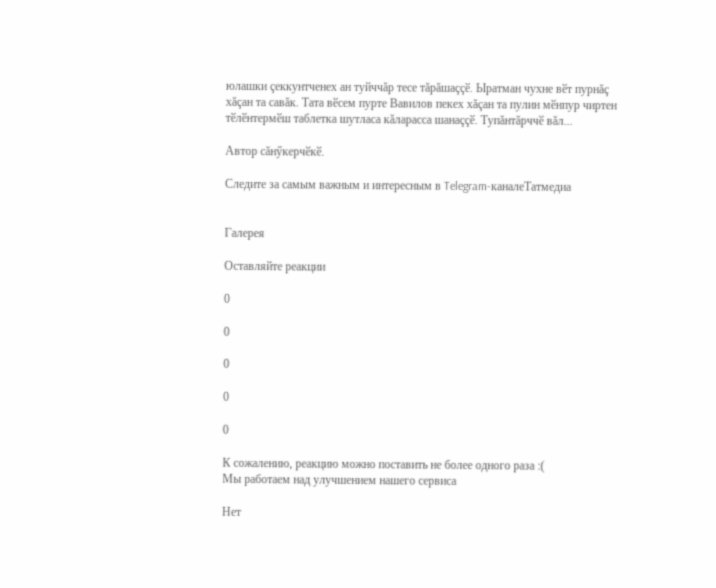юлашки çеккунтченех ан туйччăр тесе тăрăшаççӗ. Ыратман чухне вӗт пурнăç хăçан та савăк. Тата вӗсем пурте Вавилов пекех хăçан та пулин мӗнпур чиртен тӗлӗнтермӗш таблетка шутласа кăларасса шанаççӗ. Тупăнтăрччӗ вăл...

Автор сăнӳкерчӗкӗ.

Следите за самым важным и интересным в Telegram-каналеТатмедиа


Галерея

Оставляйте реакции

0

0

0

0

0

К сожалению, реакцию можно поставить не более одного раза :(
Мы работаем над улучшением нашего сервиса

Нет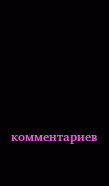комментариев